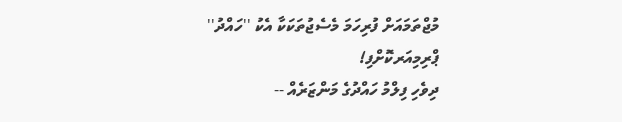މުޖްތަމައަށް ފުރިހަމަ މެސެޖުތަކަކާ އެކު ''ހައްދު'' ޕްރިމިއަރކޮށްފި!
ދިވެހި ފިލްމު ހައްދުގެ މަންޒަރެއް --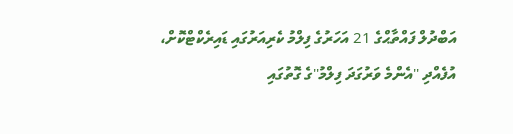އަބްދުލް ފައްތާޙްގެ 21 އަހަރުގެ ފިލްމު ކެރިއަރުގައި ޑައިރެކްޓްކޮށް، އުފެއްދި ''އެންމެ ވަރުގަދަ ފިލްމު''ގެ ގޮތުގައި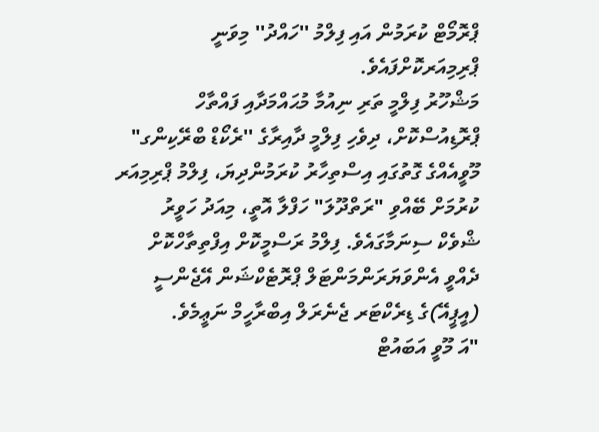ޕްރޮމޯޓް ކުރަމުން އައި ފިލްމު ''ހައްދު'' މިވަނީ ޕްރިމިއަރކޮށްފައެވެ.
މަޝްހޫރު ފިލްމީ ތަރި ނިއުމާ މުޙައްމަދާއި ފައްތާހް ޕްރޮޑިއުސްކޮށް، ދިވެހި ފިލްމީ ދާއިރާގެ ''ރެކޯޑް ބްރޭކިންގ" މޫވީއެއްގެ ގޮތުގައި އިސްތިހާރު ކުރަމުންދިޔަ، ފިލްމު ޕްރިމިއަރ ކުރުމަށް ބޭއްވި "ރަތްދޫލަ" ހަފްލާ އޮތީ، މިއަދު ހަވީރު ޝްވެކް ސިނަމާގައެވެ. ފިލްމު ރަސްމީކޮށް އިފްތިތާހްކޮށް ދެއްވީ އެންވަޔަރަންމަންޓަލް ޕްރޮޓެކްޝަން އޭޖެންސީ (އީޕީއޭ)ގެ ޑިރެކްޓަރ ޖެނެރަލް އިބްރާހީމް ނަޢީމެވެ.
"އަ މޫވީ އަބައުޓް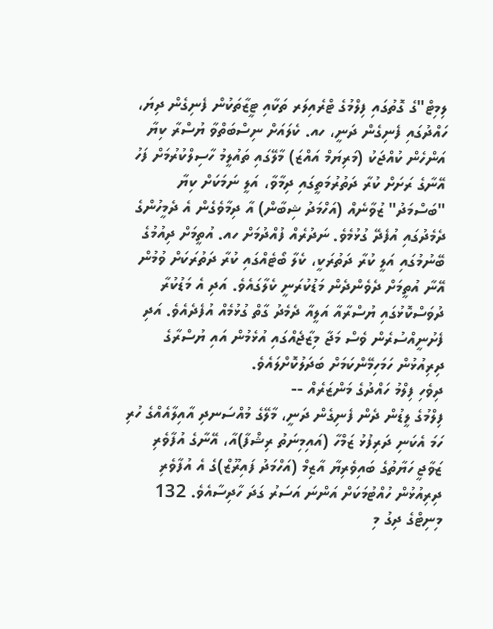ލިމިޓް"ގެ ގޮތުގައި ފިލްމުގެ ޓްރެއިލަރ ތަކާއި ޓީޒާތަކުން ފެނިގެން ދިޔަ، ހައްދުގައި ފެނިގެން ދަނީ، ހއ. ކެލައަށް ނިސްބަތްވާ ޔުސްރާ ކިޔާ އަންހެން ކުއްޖަކު (މަރިޔަމް އައްޒަ) މާލޭގައި ތައުލީމު ހާސިލްކުރުމަށް ފަހު އޭނާގެ ރަށަށް ކުރާ ދަތުރުމަތީގައި ދިމާވާ، އަލީ ނަމަކަށް ކިޔާ "ބަސްމަދު" ޒުވާނެއް (އަހްމަދު ޝިބާން) އާ ދިމާވެގެން އެ ދެމީހުންގެ ދެމެދުގައި އުފެދޭ ގުޅުމެވެ. ނަދުރެއް ފުއްދުމަށް ހއ. އުތީމަށް ދިއުމުގެ ބޭނުމުގައި އަލީ ކުރާ ދަތުރަކީ، ކެލާ ބޯޓެއްގައި ކުރާ ދަތުރަކަށް ވުމުން އޭނާ އުތީމަށް ދެވެންދެން މަޑުކުރަނީ ކެލާގައެވެ. އަދި އެ މަޑުކުރާ ދުވަސްކޮޅުގައި ޔުސްރާއާ އަލީއާ ދެމެދު ގާތް ގުޅުމެއް އުފެދެއެވެ. އަދި ފެށުނީއްސުރެން ވެސް މަޖާ މިޒާޖެއްގައި އުޅެމުން އައި ޔުސްރާގެ ދިރިއުޅުން ހަމަހިމޭންކަމަށް ބަދަލުކޮށްލައެވެ.
ދިވެހި ފިލްމު ހައްދުގެ މަންޒަރެއް --
ފިލްމުގެ ލީޑުން ދެން ފެނިގެން ދަނީ، މާލޭގެ މުއްސަނދި އާއިލާއެއްގެ ހުރި ހަމަ އެކަނި ދަރިފުޅު ޒަމްހާ (އައިމިނަތު ރިޝްފާ)އާ، އޭނާގެ އުފާވެރި ޒަވާޖީ ހަޔާތުގެ ބައިވެރިޔާ އާޒިމް (އަހްމަދު ފައިރޫޒް)ގެ އެ އުފާވެރި ދިރިއުޅުން ހުއްޓުމަކަށް އަންނަ އަސަރު ގަދަ ހާދިސާއެވެ. 132 މިނިޓްގެ ދިގު މި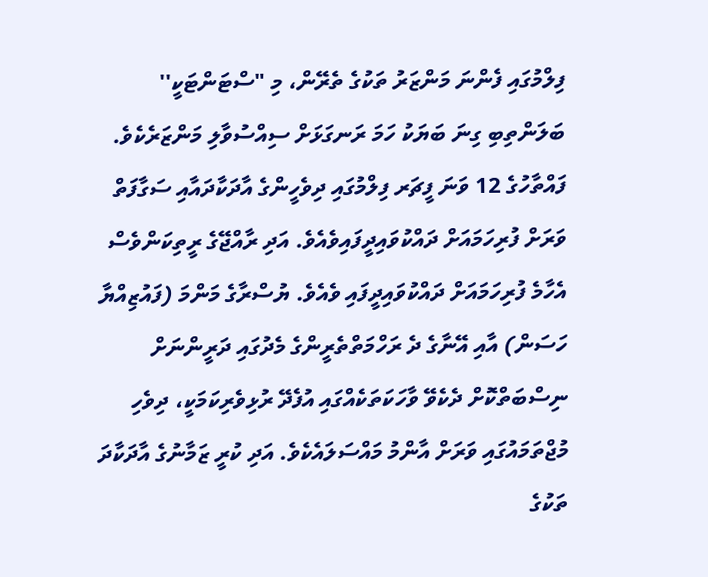ފިލްމުގައި ފެންނަ މަންޒަރު ތަކުގެ ތެރޭން، މި "ސްޓަންޓަކީ'' ބަލަންތިބި ގިނަ ބަޔަކު ހަމަ ރަނގަޅަށް ސިއްސުވާލި މަންޒަރެކެވެ.
ފައްތާހުގެ 12 ވަނަ ފީޗަރ ފިލްމުގައި ދިވެހީންގެ އާދަކާދައާއި ސަގާފަތް ވަރަށް ފުރިހަމައަށް ދައްކުވައިދީފައިވެއެވެ. އަދި ރާއްޖޭގެ ރީތިކަންވެސް އެހާމެ ފުރިހަމައަށް ދައްކުވައިދީފައި ވެއެވެ. ޔުސްރާގެ މަންމަ (ފައުޒިއްޔާ ހަސަން) އާއި އޭނާގެ ދެ ރަހްމަތްތެރީންގެ މެދުގައި ދަރީންނަށް ނިސްބަތްކޮށް ދެކެވޭ ވާހަކަތަކެއްގައި އުފެދޭ ރުޅިވެރިކަމަކީ، ދިވެހި މުޖްތަމައުގައި ވަރަށް އާންމު މައްސަލައެކެވެ. އަދި ކުރީ ޒަމާނުގެ އާދަކާދަ ތަކުގެ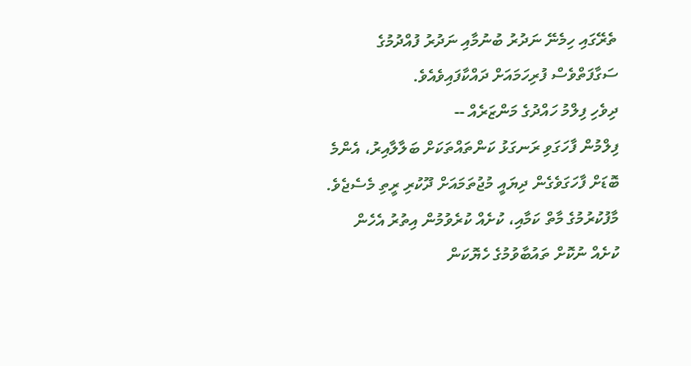ތެރޭގައި ހިމެނޭ ނަދުރު ބުނުމާއި ނަދުރު ފުއްދުމުގެ ސަގާފަތްވެސް ފުރިހަމައަށް ދައްކާފައިވެއެވެ.
ދިވެހި ފިލްމު ހައްދުގެ މަންޒަރެއް --
ފިލްމުން ފާހަގަވި ރަނގަޅު ކަންތައްތަކަށް ބަލާލާއިރު، އެންމެ ބޮޑަށް ފާހަގަވެގެން ދިޔައީ މުޖުތަމައަށް ދޫކުރި ރީތި މެސެޖެވެ. މާފުކުރުމުގެ މާތް ކަމާއި، ކުށެއް ކުރެވުމުން އިތުރު އެހެން ކުށެއް ނުކޮށް ތައުބާވުމުގެ ހެޔޮކަން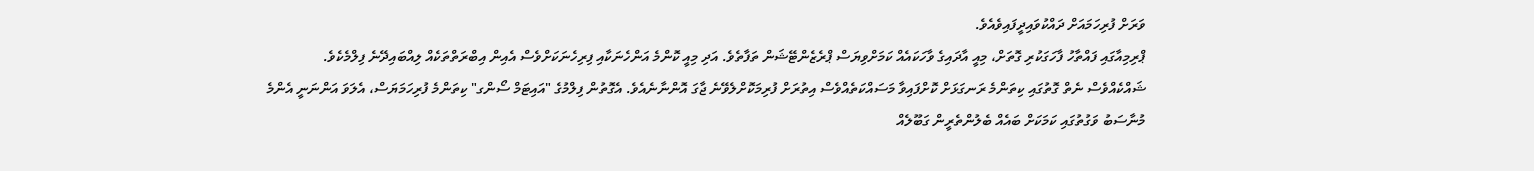ވަރަށް ފުރިހަމައަށް ދައްކުވައިދީފައިވެއެވެ.
ޕްރިމިއާގައި ފައްތާހު ފާހަގަކުރި ގޮތަށް، މިއީ އާދައިގެ ވާހަކައެއް ކަމަށްވިޔަސް ޕްރެޒެންޓޭޝަން ތަފާތެވެ. އަދި މިއީ ކޮންމެ އަންހެނަކާއި ފިރިހެނަކަށްވެސް އެއިން އިބްރަތްތަކެއް ލިއްބައިދޭނެ ފިލްމެކެވެ.
ޝައްކެއްވެސް ނެތް ގޮތުގައި ކިތަންމެ ރަނގަޅަށް ކޮށްފައިވާ މަސައްކަތެއްވެސް އިތުރަށް ފުރިމަކޮށްލެވޭނެ ޖާގަ އޮންނާނެއެވެ. އެގޮތުން ފިލްމުގެ "އައިޓަމް ސޯންގ" ކިތަންމެ ފުރިހަމަޔަސް، އެލަވަ އަންނަނީ އެންމެ މުނާސަބު ވަގުތުގައި ކަމަކަށް ބައެއް ބެލުންތެރީން ގަބޫލެއް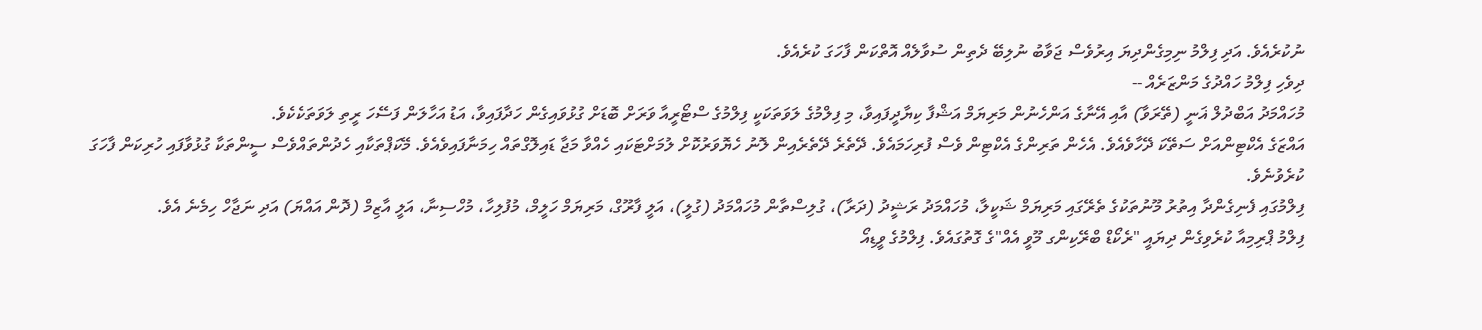ނުކުރެއެވެ. އަދި ފިލްމު ނިމިގެންދިޔަ އިރުވެސް ޖަވާބު ނުލިބޭ ދެތިން ސުވާލެއް އޮތްކަން ފާހަގަ ކުރެއެވެ.
ދިވެހި ފިލްމު ހައްދުގެ މަންޒަރެއް --
މުހައްމަދު އަބްދުލް ޣަނީ (ތޭރަވާ) އާއި އޭނާގެ އަންހެނުން މަރިޔަމް އަޝްފާ ކިޔާދީފައިވާ، މި ފިލްމުގެ ލަވަތަކަކީ ފިލްމުގެ ސްޓޯރީއާ ވަރަށް ބޮޑަށް ގުޅުވައިގެން ހަދާފައިވާ، އަޑު އަހާލަން ފަސޭހަ ރީތި ލަވަތަކެކެވެ.
އައްޒަގެ އެކްޓިންއަށް ސަތޭކަ ދޭހާވެއެވެ. އެހެން ތަރިންގެ އެކްޓިން ވެސް ފުރިހަމައެވެ. ދޭތެރެ ދޭތެރެއިން ލޮނު ހެޔޮވަރުކޮށް ލުމަށްޓަކައި ހެއްވާ މަޖާ ޑައިލޮގްތައް ހިމަނާފައިވެއެވެ. މޭކަޕްތަކާއި ހެދުންތައްވެސް ސީންތަކާ ގުޅުވާފައި ހުރިކަން ފާހަގަ ކުރެވުނެވެ.
ފިލްމުގައި ފެނިގެންދާ އިތުރު މޫނުތަކުގެ ތެރޭގައި މަރިޔަމް ޝަކީލާ، މުހައްމަދު ރަޝީދު (ދަރާ)، ގުލިސްތާން މުހައްމަދު (ގުލީ)، އަލީ ފާރޫގް، މަރިޔަމް ހަލީމް، މުފުލިހާ، މުހްސިނާ، އަލީ އާޒިމް (ދޮން އައްޔަ) އަދި ނަޖާހް ހިމެނެ އެވެ.
ފިލްމު ޕްރިމިއާ ކުރެވިގެން ދިޔައީ "ރެކޯޑް ބްރޭކިންގ މޫވީ އެއް"ގެ ގޮތުގައެވެ. ފިލްމުގެ ވީޑިއޯ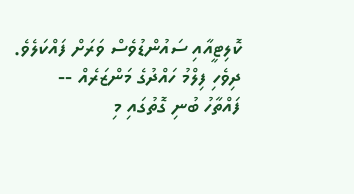ކޮލިޓީއާއި ސައުންޑުވެސް ވަރަށް ފައްކަލެވެ.
ދިވެހި ފިލްމު ހައްދުގެ މަންޒަރެއް --
ފައްތާހު ބުނި ގޮތުގައި މި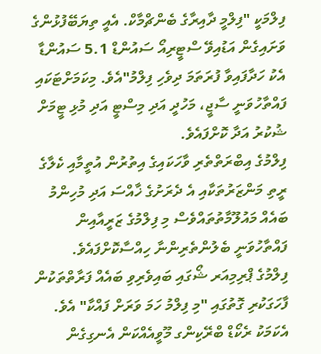ފިލްމަކީ "ފިލްމީ ދާއިރާގެ ބެންޗްމާކް. އެއީ ތިޔަބޭފުޅުންގެ ވަށައިގެން އަޑުއިވޭ ސްޓީރިއޯ ސައުންޑް 5.1 ސައުންޑާ އެކު ހަދާފައިވާ ފުރަތަމަ ދިވެހި ފިލްމު"އެވެ. މިކަމަށްޓަކައި ފައްތާހުވަނީ ސާޖީ، މަހުދީ އަދި މިސްޓީ އަދި މުޅި ޓީމަށް ޝުކުރު އަދާ ކޮށްފައެވެ.
ފިލްމުގެ އިބްރަތްތެރި ވާހަކައިގެ އިތުރުން އުތީމާއި ކެލާގެ ރީތި މަންޒަރުތަކާއި އެ ދެރަށުގެ ޚާއްސަ އަދި މުހިންމު ބައެއް މައުލޫމާތުތައްވެސް މި ފިލްމުގެ ޒަރީއާއިން ފައްތާހުވަނީ ބެލުންތެރިންނާ ހިއްސާކޮށްފައެވެ.
ފިލްމުގެ ޕްރިމިއަރ ޝޯގައި ބައިވެރިވި ބައެއް ފަރާތްތަކުން ފާހަގަކުރި ގޮތުގައި "މި ފިލްމު ހަމަ ވަރަށް ފައްކާ" އެވެ. އެކަމަކު ރެކޯޑް ބްރޭކިންގ މޫވީއެއްކަން އެނގިގެން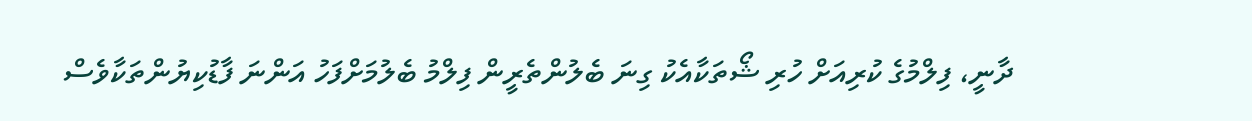ދާނީ، ފިލްމުގެ ކުރިއަށް ހުރި ޝޯތަކާއެކު ގިނަ ބެލުންތެރީން ފިލްމު ބެލުމަށްފަހު އަންނަ ފާޑުކިޔުންތަކާވެސް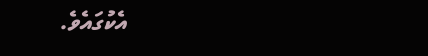އެކުގައެވެ.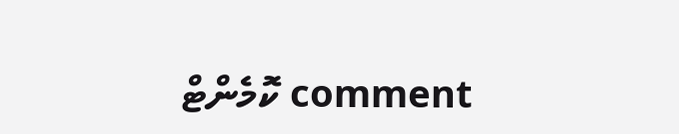comment ކޮމެންޓް